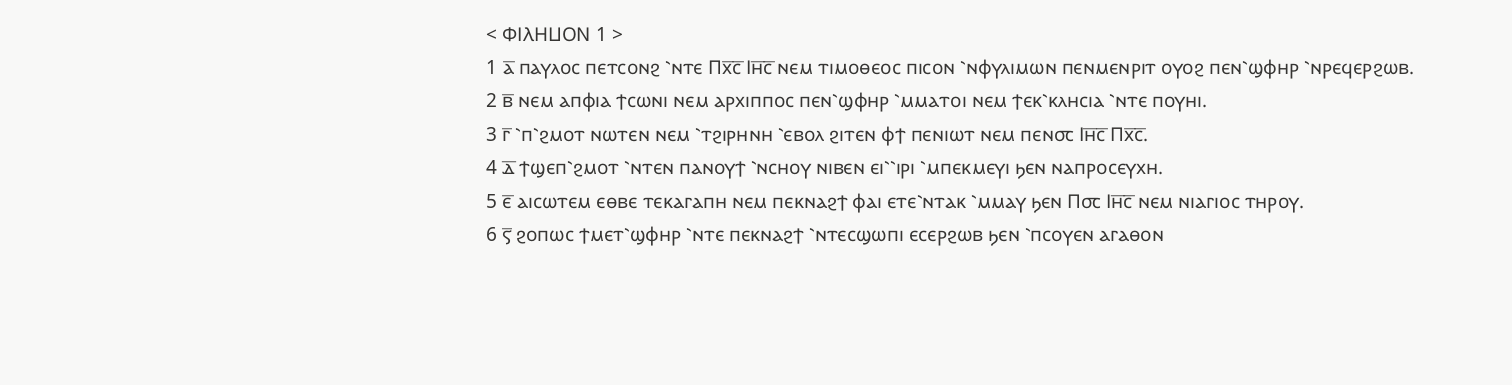< ⲪⲒⲖⲎⳘⲞⲚ 1 >
1 ⲁ̅ ⲡⲁⲩⲗⲟⲥ ⲡⲉⲧⲥⲟⲛϩ ⳿ⲛⲧⲉ Ⲡⲭ̅ⲥ̅ Ⲓⲏ̅ⲥ̅ ⲛⲉⲙ ⲧⲓⲙⲟⲑⲉⲟⲥ ⲡⲓⲥⲟⲛ ⳿ⲛⲫⲩⲗⲓⲙⲱⲛ ⲡⲉⲛⲙⲉⲛⲣⲓⲧ ⲟⲩⲟϩ ⲡⲉⲛ⳿ϣⲫⲏⲣ ⳿ⲛⲣⲉϥⲉⲣϩⲱⲃ.
2 ⲃ̅ ⲛⲉⲙ ⲁⲡⲫⲓⲁ ϯⲥⲱⲛⲓ ⲛⲉⲙ ⲁⲣⲭⲓⲡⲡⲟⲥ ⲡⲉⲛ⳿ϣⲫⲏⲣ ⳿ⲙⲙⲁⲧⲟⲓ ⲛⲉⲙ ϯⲉⲕ⳿ⲕⲗⲏⲥⲓⲁ ⳿ⲛⲧⲉ ⲡⲟⲩⲏⲓ.
3 ⲅ̅ ⳿ⲡ⳿ϩⲙⲟⲧ ⲛⲱⲧⲉⲛ ⲛⲉⲙ ⳿ⲧϩⲓⲣⲏⲛⲏ ⳿ⲉⲃⲟⲗ ϩⲓⲧⲉⲛ ⲫϯ ⲡⲉⲛⲓⲱⲧ ⲛⲉⲙ ⲡⲉⲛ⳪ Ⲓⲏ̅ⲥ̅ Ⲡⲭ̅ⲥ̅.
4 ⲇ̅ ϯϣⲉⲡ⳿ϩⲙⲟⲧ ⳿ⲛⲧⲉⲛ ⲡⲁⲛⲟⲩϯ ⳿ⲛⲥⲏⲟⲩ ⲛⲓⲃⲉⲛ ⲉⲓ⳿⳿ⲓⲣⲓ ⳿ⲙⲡⲉⲕⲙⲉⲩⲓ ϧⲉⲛ ⲛⲁⲡⲣⲟⲥⲉⲩⲭⲏ.
5 ⲉ̅ ⲁⲓⲥⲱⲧⲉⲙ ⲉⲑⲃⲉ ⲧⲉⲕⲁⲅⲁⲡⲏ ⲛⲉⲙ ⲡⲉⲕⲛⲁϩϯ ⲫⲁⲓ ⲉⲧⲉ⳿ⲛⲧⲁⲕ ⳿ⲙⲙⲁⲩ ϧⲉⲛ Ⲡ⳪ Ⲓⲏ̅ⲥ̅ ⲛⲉⲙ ⲛⲓⲁⲅⲓⲟⲥ ⲧⲏⲣⲟⲩ.
6 ⲋ̅ ϩⲟⲡⲱⲥ ϯⲙⲉⲧ⳿ϣⲫⲏⲣ ⳿ⲛⲧⲉ ⲡⲉⲕⲛⲁϩϯ ⳿ⲛⲧⲉⲥϣⲱⲡⲓ ⲉⲥⲉⲣϩⲱⲃ ϧⲉⲛ ⳿ⲡⲥⲟⲩⲉⲛ ⲁⲅⲁⲑⲟⲛ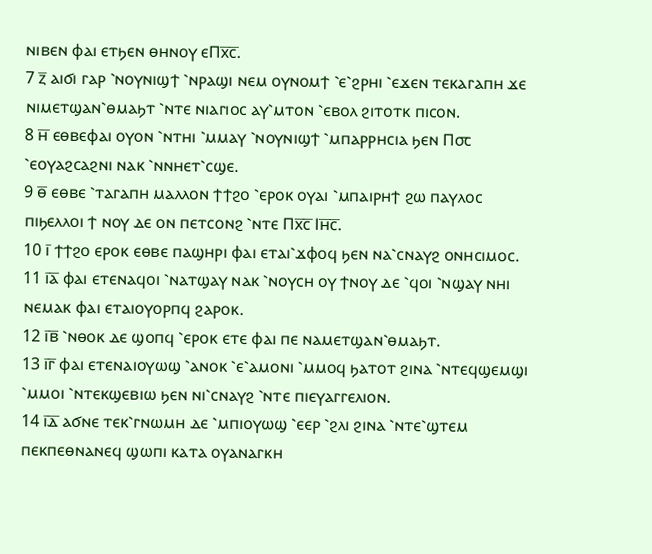ⲛⲓⲃⲉⲛ ⲫⲁⲓ ⲉⲧϧⲉⲛ ⲑⲏⲛⲟⲩ ⲉⲠⲭ̅ⲥ̅.
7 ⲍ̅ ⲁⲓϭⲓ ⲅⲁⲣ ⳿ⲛⲟⲩⲛⲓϣϯ ⳿ⲛⲣⲁϣⲓ ⲛⲉⲙ ⲟⲩⲛⲟⲙϯ ⳿ⲉ⳿ϩⲣⲏⲓ ⳿ⲉϫⲉⲛ ⲧⲉⲕⲁⲅⲁⲡⲏ ϫⲉ ⲛⲓⲙⲉⲧϣⲁⲛ⳿ⲑⲙⲁϧⲧ ⳿ⲛⲧⲉ ⲛⲓⲁⲅⲓⲟⲥ ⲁⲩ⳿ⲙⲧⲟⲛ ⳿ⲉⲃⲟⲗ ϩⲓⲧⲟⲧⲕ ⲡⲓⲥⲟⲛ.
8 ⲏ̅ ⲉⲑⲃⲉⲫⲁⲓ ⲟⲩⲟⲛ ⳿ⲛⲧⲏⲓ ⳿ⲙⲙⲁⲩ ⳿ⲛⲟⲩⲛⲓϣϯ ⳿ⲙⲡⲁⲣⲣⲏⲥⲓⲁ ϧⲉⲛ Ⲡ⳪ ⳿ⲉⲟⲩⲁϩⲥⲁϩⲛⲓ ⲛⲁⲕ ⳿ⲛⲛⲏⲉⲧ⳿ⲥϣⲉ.
9 ⲑ̅ ⲉⲑⲃⲉ ⳿ⲧⲁⲅⲁⲡⲏ ⲙⲁⲗⲗⲟⲛ ϯϯϩⲟ ⳿ⲉⲣⲟⲕ ⲟⲩⲁⲓ ⳿ⲙⲡⲁⲓⲣⲏϯ ϩⲱ ⲡⲁⲩⲗⲟⲥ ⲡⲓϧⲉⲗⲗⲟⲓ ϯ ⲛⲟⲩ ⲇⲉ ⲟⲛ ⲡⲉⲧⲥⲟⲛϩ ⳿ⲛⲧⲉ Ⲡⲭ̅ⲥ̅ Ⲓⲏ̅ⲥ̅.
10 ⲓ̅ ϯϯϩⲟ ⲉⲣⲟⲕ ⲉⲑⲃⲉ ⲡⲁϣⲏⲣⲓ ⲫⲁⲓ ⲉⲧⲁⲓ⳿ϫⲫⲟϥ ϧⲉⲛ ⲛⲁ⳿ⲥⲛⲁⲩϩ ⲟⲛⲏⲥⲓⲙⲟⲥ.
11 ⲓ̅ⲁ̅ ⲫⲁⲓ ⲉⲧⲉⲛⲁϥⲟⲓ ⳿ⲛⲁⲧϣⲁⲩ ⲛⲁⲕ ⳿ⲛⲟⲩⲥⲏ ⲟⲩ ϯⲛⲟⲩ ⲇⲉ ⳿ϥⲟⲓ ⳿ⲛϣⲁⲩ ⲛⲏⲓ ⲛⲉⲙⲁⲕ ⲫⲁⲓ ⲉⲧⲁⲓⲟⲩⲟⲣⲡϥ ϩⲁⲣⲟⲕ.
12 ⲓ̅ⲃ̅ ⳿ⲛⲑⲟⲕ ⲇⲉ ϣⲟⲡϥ ⳿ⲉⲣⲟⲕ ⲉⲧⲉ ⲫⲁⲓ ⲡⲉ ⲛⲁⲙⲉⲧϣⲁⲛ⳿ⲑⲙⲁϧⲧ.
13 ⲓ̅ⲅ̅ ⲫⲁⲓ ⲉⲧⲉⲛⲁⲓⲟⲩⲱϣ ⳿ⲁⲛⲟⲕ ⳿ⲉ⳿ⲁⲙⲟⲛⲓ ⳿ⲙⲙⲟϥ ϧⲁⲧⲟⲧ ϩⲓⲛⲁ ⳿ⲛⲧⲉϥϣⲉⲙϣⲓ ⳿ⲙⲙⲟⲓ ⳿ⲛⲧⲉⲕϣⲉⲃⲓⲱ ϧⲉⲛ ⲛⲓ⳿ⲥⲛⲁⲩϩ ⳿ⲛⲧⲉ ⲡⲓⲉⲩⲁⲅⲅⲉⲗⲓⲟⲛ.
14 ⲓ̅ⲇ̅ ⲁϭⲛⲉ ⲧⲉⲕ⳿ⲅⲛⲱⲙⲏ ⲇⲉ ⳿ⲙⲡⲓⲟⲩⲱϣ ⳿ⲉⲉⲣ ⳿ϩⲗⲓ ϩⲓⲛⲁ ⳿ⲛⲧⲉ⳿ϣⲧⲉⲙ ⲡⲉⲕⲡⲉⲑⲛⲁⲛⲉϥ ϣⲱⲡⲓ ⲕⲁⲧⲁ ⲟⲩⲁⲛⲁⲅⲕⲏ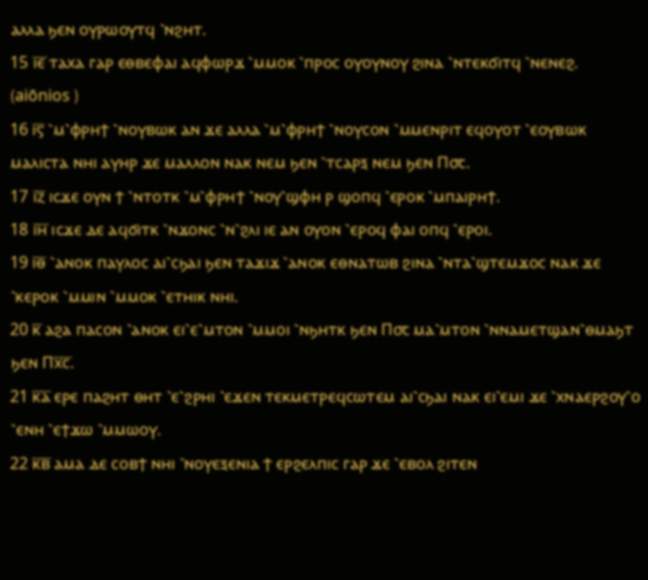ⲁⲗⲗⲁ ϧⲉⲛ ⲟⲩⲣⲱⲟⲩⲧϥ ⳿ⲛϩⲏⲧ.
15 ⲓ̅ⲉ̅ ⲧⲁⲭⲁ ⲅⲁⲣ ⲉⲑⲃⲉⲫⲁⲓ ⲁϥⲫⲱⲣϫ ⳿ⲙⲙⲟⲕ ⳿ⲡⲣⲟⲥ ⲟⲩⲟⲩⲛⲟⲩ ϩⲓⲛⲁ ⳿ⲛⲧⲉⲕϭⲓⲧϥ ⳿ⲛⲉⲛⲉϩ. (aiōnios )
16 ⲓ̅ⲋ̅ ⳿ⲙ⳿ⲫⲣⲏϯ ⳿ⲛⲟⲩⲃⲱⲕ ⲁⲛ ϫⲉ ⲁⲗⲗⲁ ⳿ⲙ⳿ⲫⲣⲏϯ ⳿ⲛⲟⲩⲥⲟⲛ ⳿ⲙⲙⲉⲛⲣⲓⲧ ⲉϥⲟⲩⲟⲧ ⳿ⲉⲟⲩⲃⲱⲕ ⲙⲁⲗⲓⲥⲧⲁ ⲛⲏⲓ ⲁⲩⲏⲣ ϫⲉ ⲙⲁⲗⲗⲟⲛ ⲛⲁⲕ ⲛⲉⲙ ϧⲉⲛ ⳿ⲧⲥⲁⲣⲝ ⲛⲉⲙ ϧⲉⲛ Ⲡ⳪.
17 ⲓ̅ⲍ̅ ⲓⲥϫⲉ ⲟⲩⲛ ϯ ⳿ⲛⲧⲟⲧⲕ ⳿ⲙ⳿ⲫⲣⲏϯ ⳿ⲛⲟⲩ⳿ϣⲫⲏ ⲣ ϣⲟⲡϥ ⳿ⲉⲣⲟⲕ ⳿ⲙⲡⲁⲓⲣⲏϯ.
18 ⲓ̅ⲏ̅ ⲓⲥϫⲉ ⲇⲉ ⲁϥϭⲓⲧⲕ ⳿ⲛϫⲟⲛⲥ ⳿ⲛ⳿ϩⲗⲓ ⲓⲉ ⲁⲛ ⲟⲩⲟⲛ ⳿ⲉⲣⲟϥ ⲫⲁⲓ ⲟⲡϥ ⳿ⲉⲣⲟⲓ.
19 ⲓ̅ⲑ̅ ⳿ⲁⲛⲟⲕ ⲡⲁⲩⲗⲟⲥ ⲁⲓ⳿ⲥϧⲁⲓ ϧⲉⲛ ⲧⲁϫⲓϫ ⳿ⲁⲛⲟⲕ ⲉⲑⲛⲁⲧⲱⲃ ϩⲓⲛⲁ ⳿ⲛⲧⲁ⳿ϣⲧⲉⲙϫⲟⲥ ⲛⲁⲕ ϫⲉ ⳿ⲕⲉⲣⲟⲕ ⳿ⲙⲙⲓⲛ ⳿ⲙⲙⲟⲕ ⳿ⲉⲧⲏⲓⲕ ⲛⲏⲓ.
20 ⲕ̅ ⲁϩⲁ ⲡⲁⲥⲟⲛ ⳿ⲁⲛⲟⲕ ⲉⲓ⳿ⲉ⳿ⲙⲧⲟⲛ ⳿ⲙⲙⲟⲓ ⳿ⲛϧⲏⲧⲕ ϧⲉⲛ Ⲡ⳪ ⲙⲁ⳿ⲙⲧⲟⲛ ⳿ⲛⲛⲁⲙⲉⲧϣⲁⲛ⳿ⲑⲙⲁϧⲧ ϧⲉⲛ Ⲡⲭ̅ⲥ̅.
21 ⲕ̅ⲁ̅ ⲉⲣⲉ ⲡⲁϩⲏⲧ ⲑⲏⲧ ⳿ⲉ⳿ϩⲣⲏⲓ ⳿ⲉϫⲉⲛ ⲧⲉⲕⲙⲉⲧⲣⲉϥⲥⲱⲧⲉⲙ ⲁⲓ⳿ⲥϧⲁⲓ ⲛⲁⲕ ⲉⲓ⳿ⲉⲙⲓ ϫⲉ ⳿ⲭⲛⲁⲉⲣϩⲟⲩ⳿ⲟ ⳿ⲉⲛⲏ ⳿ⲉϯϫⲱ ⳿ⲙⲙⲱⲟⲩ.
22 ⲕ̅ⲃ̅ ⲁⲙⲁ ⲇⲉ ⲥⲟⲃϯ ⲛⲏⲓ ⳿ⲛⲟⲩⲉⲝⲉⲛⲓⲁ ϯ ⲉⲣϩⲉⲗⲡⲓⲥ ⲅⲁⲣ ϫⲉ ⳿ⲉⲃⲟⲗ ϩⲓⲧⲉⲛ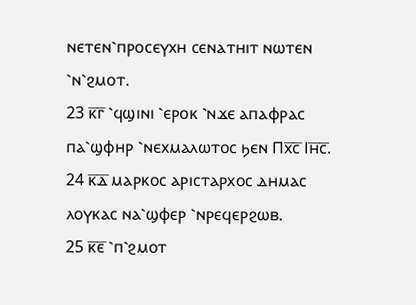ⲛⲉⲧⲉⲛ⳿ⲡⲣⲟⲥⲉⲩⲭⲏ ⲥⲉⲛⲁⲧⲏⲓⲧ ⲛⲱⲧⲉⲛ ⳿ⲛ⳿ϩⲙⲟⲧ.
23 ⲕ̅ⲅ̅ ⳿ϥϣⲓⲛⲓ ⳿ⲉⲣⲟⲕ ⳿ⲛϫⲉ ⲁⲡⲁⲫⲣⲁⲥ ⲡⲁ⳿ϣⲫⲏⲣ ⳿ⲛⲉⲭⲙⲁⲗⲱⲧⲟⲥ ϧⲉⲛ Ⲡⲭ̅ⲥ̅ Ⲓⲏ̅ⲥ̅.
24 ⲕ̅ⲇ̅ ⲙⲁⲣⲕⲟⲥ ⲁⲣⲓⲥⲧⲁⲣⲭⲟⲥ ⲇⲏⲙⲁⲥ ⲗⲟⲩⲕⲁⲥ ⲛⲁ⳿ϣⲫⲉⲣ ⳿ⲛⲣⲉϥⲉⲣϩⲱⲃ.
25 ⲕ̅ⲉ̅ ⳿ⲡ⳿ϩⲙⲟⲧ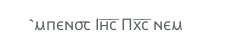⳿ⲙⲡⲉⲛ⳪ Ⲓⲏ̅ⲥ̅ Ⲡⲭ̅ⲥ̅ ⲛⲉⲙ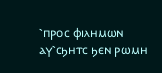⳿ⲡⲣⲟⲥ ⲫⲓⲗⲏⲙⲱⲛ ⲁⲩ⳿ⲥϧⲏⲧⲥ ϧⲉⲛ ⲣⲱⲙⲏ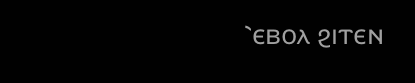⳿ⲉⲃⲟⲗ ϩⲓⲧⲉⲛ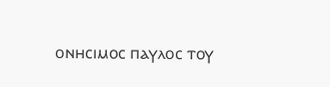ⲟⲛⲏⲥⲓⲙⲟⲥ ⲡⲁⲩⲗⲟⲥ ⲧⲟⲩ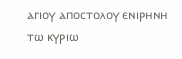ⲁⲅⲓⲟⲩ ⲁⲡⲟⲥⲧⲟⲗⲟⲩ ⲉⲛⲓⲣⲏⲛⲏ ⲧⲱ ⲕⲩⲣⲓⲱ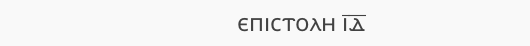ⲉⲡⲓⲥⲧⲟⲗⲏ ⲓ̅ⲇ̅